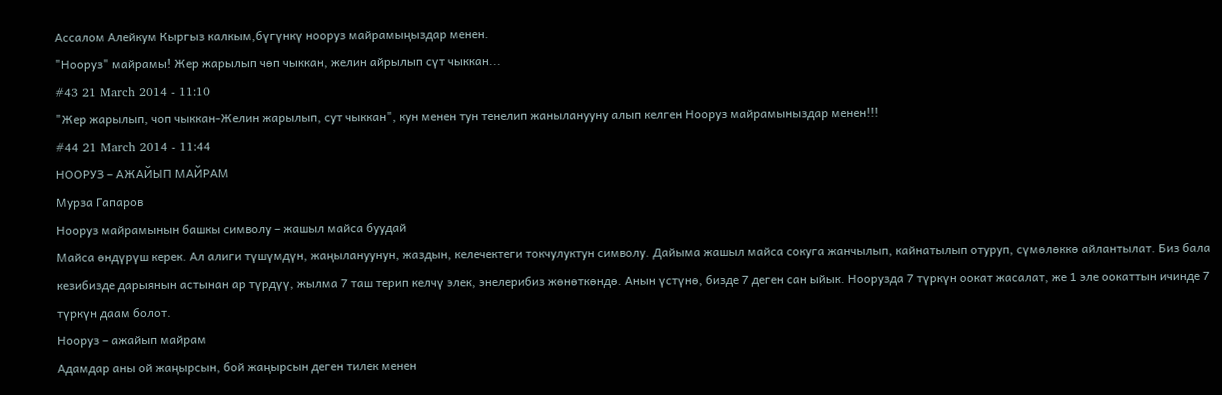Ассалом Алейкум Кыргыз калкым,бүгүнкү нооруз майрамыңыздар менен.
"Нооруз" майрамы! Жер жарылып чөп чыккан, желин айрылып сүт чыккан...
#43 21 March 2014 - 11:10
"Жер жарылып, чоп чыккан-Желин жарылып, сут чыккан", кун менен тун тенелип жаныланууну алып келген Нооруз майрамыныздар менен!!!
#44 21 March 2014 - 11:44
НООРУЗ – АЖАЙЫП МАЙРАМ
Мурза Гапаров
Нооруз майрамынын башкы символу – жашыл майса буудай
Майса өндүрүш керек. Ал алиги түшүмдүн, жаңылануунун, жаздын, келечектеги токчулуктун символу. Дайыма жашыл майса сокуга жанчылып, кайнатылып отуруп, сүмөлөккө айлантылат. Биз бала кезибизде дарыянын астынан ар түрдүү, жылма 7 таш терип келчү элек, энелерибиз жөнөткөндө. Анын үстүнө, бизде 7 деген сан ыйык. Ноорузда 7 түркүн оокат жасалат, же 1 эле оокаттын ичинде 7 түркүн даам болот.
Нооруз – ажайып майрам
Адамдар аны ой жаңырсын, бой жаңырсын деген тилек менен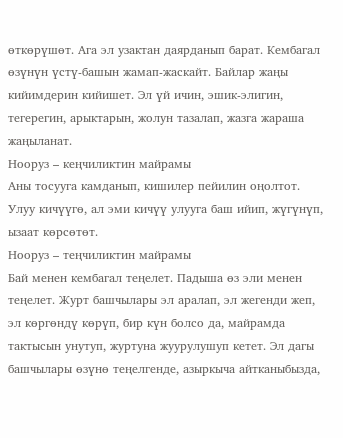өткөрүшөт. Ага эл узактан даярданып барат. Кембагал өзүнүн үстү-башын жамап-жаскайт. Байлар жаңы кийимдерин кийишет. Эл үй ичин, эшик-элигин, тегерегин, арыктарын, жолун тазалап, жазга жараша жаңыланат.
Нооруз – кеңчиликтин майрамы
Аны тосууга камданып, кишилер пейилин оңолтот. Улуу кичүүгө, ал эми кичүү улууга баш ийип, жүгүнүп, ызаат көрсөтөт.
Нооруз – теңчиликтин майрамы
Бай менен кембагал теңелет. Падыша өз эли менен теңелет. Журт башчылары эл аралап, эл жегенди жеп, эл көргөндү көрүп, бир күн болсо да, майрамда тактысын унутуп, журтуна жуурулушуп кетет. Эл дагы башчылары өзүнө теңелгенде, азыркыча айтканыбызда,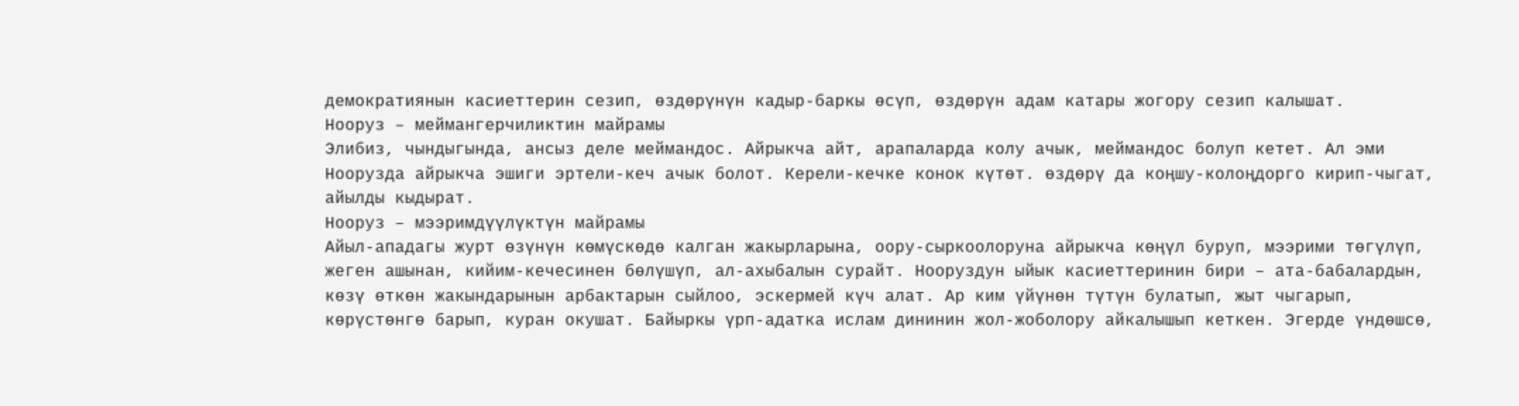демократиянын касиеттерин сезип, өздөрүнүн кадыр-баркы өсүп, өздөрүн адам катары жогору сезип калышат.
Нооруз – меймангерчиликтин майрамы
Элибиз, чындыгында, ансыз деле меймандос. Айрыкча айт, арапаларда колу ачык, меймандос болуп кетет. Ал эми Ноорузда айрыкча эшиги эртели-кеч ачык болот. Керели-кечке конок күтөт. өздөрү да коңшу-колоңдорго кирип-чыгат, айылды кыдырат.
Нооруз – мээримдүүлүктүн майрамы
Айыл-ападагы журт өзүнүн көмүскөдө калган жакырларына, оору-сыркоолоруна айрыкча көңүл буруп, мээрими төгүлүп, жеген ашынан, кийим-кечесинен бөлүшүп, ал-ахыбалын сурайт. Нооруздун ыйык касиеттеринин бири – ата-бабалардын, көзү өткөн жакындарынын арбактарын сыйлоо, эскермей күч алат. Ар ким үйүнөн түтүн булатып, жыт чыгарып, көрүстөнгө барып, куран окушат. Байыркы үрп-адатка ислам дининин жол-жоболору айкалышып кеткен. Эгерде үндөшсө,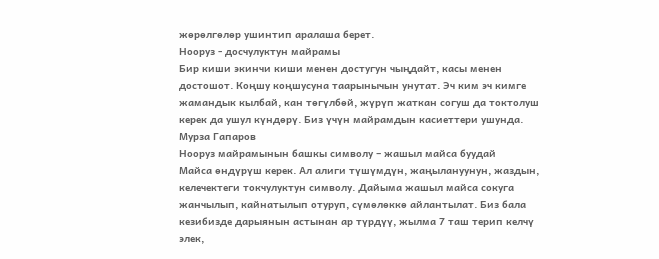жөрөлгөлөр ушинтип аралаша берет.
Нооруз - досчулуктун майрамы
Бир киши экинчи киши менен достугун чыңдайт, касы менен достошот. Коңшу коңшусуна таарынычын унутат. Эч ким эч кимге жамандык кылбай, кан төгүлбөй, жүрүп жаткан согуш да токтолуш керек да ушул күндөрү. Биз үчүн майрамдын касиеттери ушунда.
Мурза Гапаров
Нооруз майрамынын башкы символу – жашыл майса буудай
Майса өндүрүш керек. Ал алиги түшүмдүн, жаңылануунун, жаздын, келечектеги токчулуктун символу. Дайыма жашыл майса сокуга жанчылып, кайнатылып отуруп, сүмөлөккө айлантылат. Биз бала кезибизде дарыянын астынан ар түрдүү, жылма 7 таш терип келчү элек,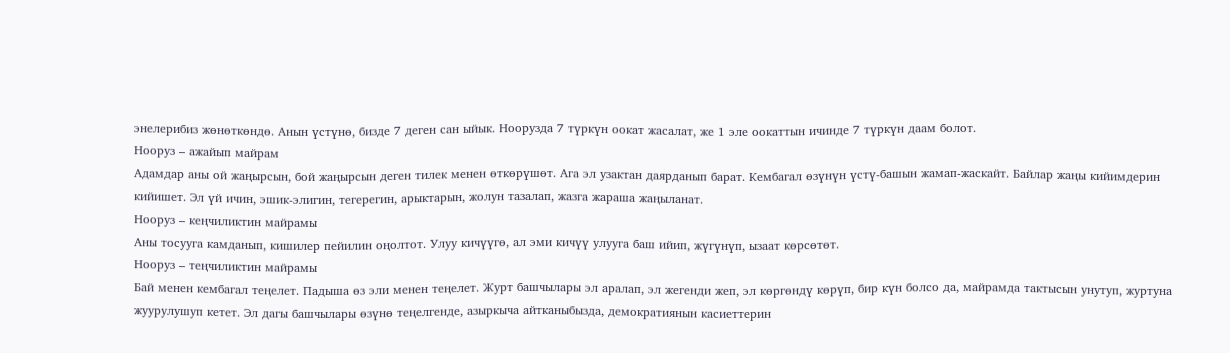энелерибиз жөнөткөндө. Анын үстүнө, бизде 7 деген сан ыйык. Ноорузда 7 түркүн оокат жасалат, же 1 эле оокаттын ичинде 7 түркүн даам болот.
Нооруз – ажайып майрам
Адамдар аны ой жаңырсын, бой жаңырсын деген тилек менен өткөрүшөт. Ага эл узактан даярданып барат. Кембагал өзүнүн үстү-башын жамап-жаскайт. Байлар жаңы кийимдерин кийишет. Эл үй ичин, эшик-элигин, тегерегин, арыктарын, жолун тазалап, жазга жараша жаңыланат.
Нооруз – кеңчиликтин майрамы
Аны тосууга камданып, кишилер пейилин оңолтот. Улуу кичүүгө, ал эми кичүү улууга баш ийип, жүгүнүп, ызаат көрсөтөт.
Нооруз – теңчиликтин майрамы
Бай менен кембагал теңелет. Падыша өз эли менен теңелет. Журт башчылары эл аралап, эл жегенди жеп, эл көргөндү көрүп, бир күн болсо да, майрамда тактысын унутуп, журтуна жуурулушуп кетет. Эл дагы башчылары өзүнө теңелгенде, азыркыча айтканыбызда, демократиянын касиеттерин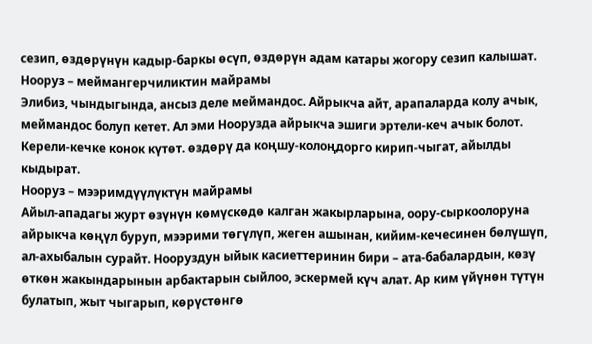сезип, өздөрүнүн кадыр-баркы өсүп, өздөрүн адам катары жогору сезип калышат.
Нооруз – меймангерчиликтин майрамы
Элибиз, чындыгында, ансыз деле меймандос. Айрыкча айт, арапаларда колу ачык, меймандос болуп кетет. Ал эми Ноорузда айрыкча эшиги эртели-кеч ачык болот. Керели-кечке конок күтөт. өздөрү да коңшу-колоңдорго кирип-чыгат, айылды кыдырат.
Нооруз – мээримдүүлүктүн майрамы
Айыл-ападагы журт өзүнүн көмүскөдө калган жакырларына, оору-сыркоолоруна айрыкча көңүл буруп, мээрими төгүлүп, жеген ашынан, кийим-кечесинен бөлүшүп, ал-ахыбалын сурайт. Нооруздун ыйык касиеттеринин бири – ата-бабалардын, көзү өткөн жакындарынын арбактарын сыйлоо, эскермей күч алат. Ар ким үйүнөн түтүн булатып, жыт чыгарып, көрүстөнгө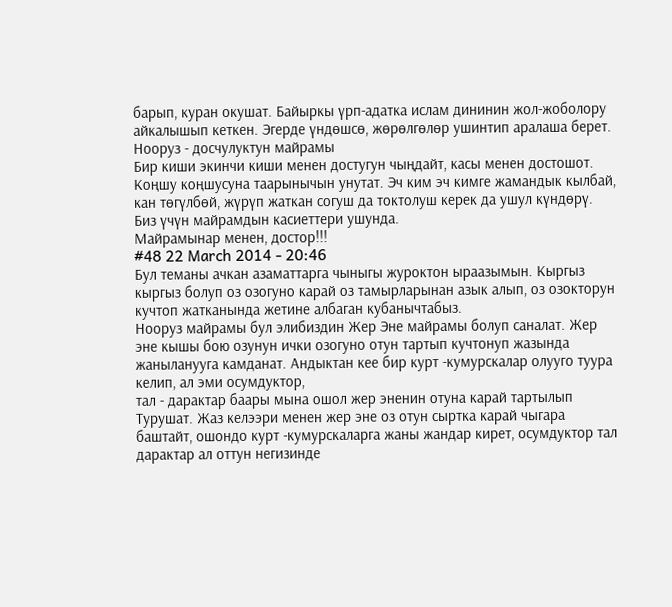барып, куран окушат. Байыркы үрп-адатка ислам дининин жол-жоболору айкалышып кеткен. Эгерде үндөшсө, жөрөлгөлөр ушинтип аралаша берет.
Нооруз - досчулуктун майрамы
Бир киши экинчи киши менен достугун чыңдайт, касы менен достошот. Коңшу коңшусуна таарынычын унутат. Эч ким эч кимге жамандык кылбай, кан төгүлбөй, жүрүп жаткан согуш да токтолуш керек да ушул күндөрү. Биз үчүн майрамдын касиеттери ушунда.
Майрамынар менен, достор!!!
#48 22 March 2014 - 20:46
Бул теманы ачкан азаматтарга чыныгы журоктон ыраазымын. Кыргыз кыргыз болуп оз озогуно карай оз тамырларынан азык алып, оз озокторун кучтоп жатканында жетине албаган кубанычтабыз.
Нооруз майрамы бул элибиздин Жер Эне майрамы болуп саналат. Жер эне кышы бою озунун ички озогуно отун тартып кучтонуп жазында жаныланууга камданат. Андыктан кее бир курт -кумурскалар олууго туура келип, ал эми осумдуктор,
тал - дарактар баары мына ошол жер эненин отуна карай тартылып
Турушат. Жаз келээри менен жер эне оз отун сыртка карай чыгара баштайт, ошондо курт -кумурскаларга жаны жандар кирет, осумдуктор тал дарактар ал оттун негизинде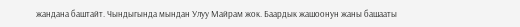жандана баштайт. Чындыгында мындан Улуу Майрам жок. Баардык жашоонун жаны башааты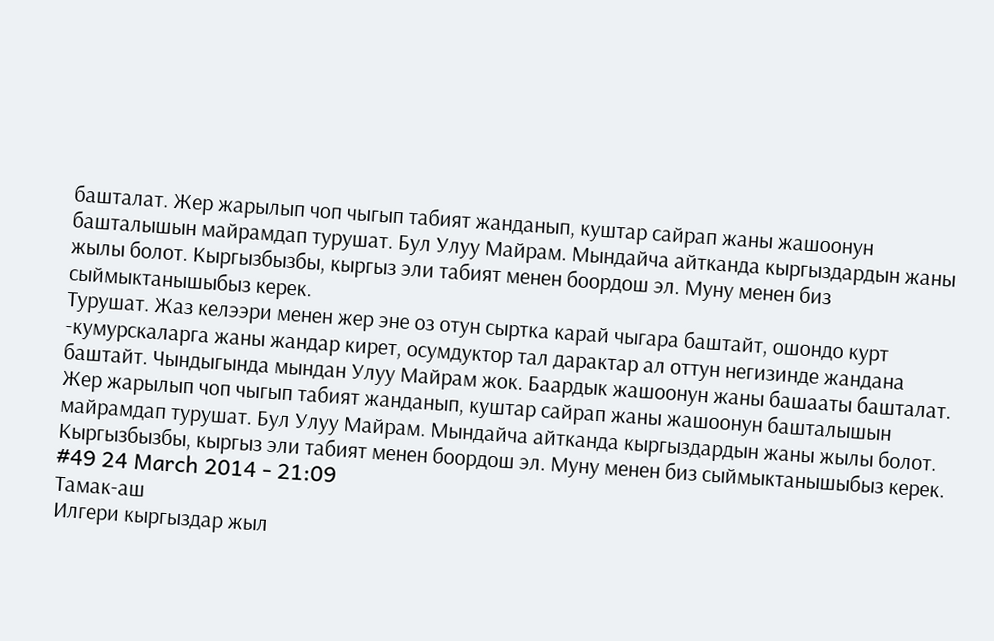башталат. Жер жарылып чоп чыгып табият жанданып, куштар сайрап жаны жашоонун башталышын майрамдап турушат. Бул Улуу Майрам. Мындайча айтканда кыргыздардын жаны жылы болот. Кыргызбызбы, кыргыз эли табият менен боордош эл. Муну менен биз сыймыктанышыбыз керек.
Турушат. Жаз келээри менен жер эне оз отун сыртка карай чыгара баштайт, ошондо курт -кумурскаларга жаны жандар кирет, осумдуктор тал дарактар ал оттун негизинде жандана баштайт. Чындыгында мындан Улуу Майрам жок. Баардык жашоонун жаны башааты башталат. Жер жарылып чоп чыгып табият жанданып, куштар сайрап жаны жашоонун башталышын майрамдап турушат. Бул Улуу Майрам. Мындайча айтканда кыргыздардын жаны жылы болот. Кыргызбызбы, кыргыз эли табият менен боордош эл. Муну менен биз сыймыктанышыбыз керек.
#49 24 March 2014 - 21:09
Тамак-аш
Илгери кыргыздар жыл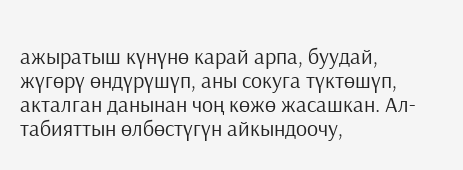ажыратыш күнүнө карай арпа, буудай, жүгөрү өндүрүшүп, аны сокуга түктөшүп, акталган данынан чоң көжө жасашкан. Ал-табияттын өлбөстүгүн айкындоочу,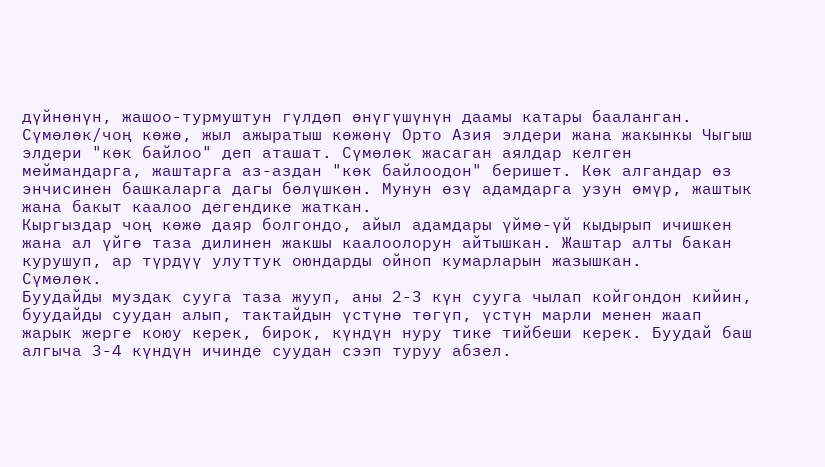дүйнөнүн, жашоо-турмуштун гүлдөп өнүгүшүнүн даамы катары бааланган.
Сүмөлөк/чоң көжө, жыл ажыратыш көжөнү Орто Азия элдери жана жакынкы Чыгыш элдери "көк байлоо" деп аташат. Сүмөлөк жасаган аялдар келген меймандарга, жаштарга аз-аздан "көк байлоодон" беришет. Көк алгандар өз энчисинен башкаларга дагы бөлүшкөн. Мунун өзү адамдарга узун өмүр, жаштык жана бакыт каалоо дегендике жаткан.
Кыргыздар чоң көжө даяр болгондо, айыл адамдары үймө-үй кыдырып ичишкен жана ал үйгө таза дилинен жакшы каалоолорун айтышкан. Жаштар алты бакан курушуп, ар түрдүү улуттук оюндарды ойноп кумарларын жазышкан.
Сүмөлөк.
Буудайды муздак сууга таза жууп, аны 2-3 күн сууга чылап койгондон кийин, буудайды суудан алып, тактайдын үстүнө төгүп, үстүн марли менен жаап жарык жерге коюу керек, бирок, күндүн нуру тике тийбеши керек. Буудай баш алгыча 3-4 күндүн ичинде суудан сээп туруу абзел.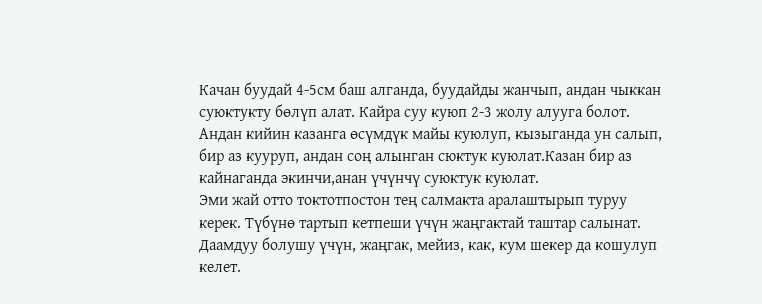Качан буудай 4-5см баш алганда, буудайды жанчып, андан чыккан суюктукту бөлүп алат. Кайра суу куюп 2-3 жолу алууга болот. Андан кийин казанга өсүмдүк майы куюлуп, кызыганда ун салып, бир аз кууруп, андан соң алынган сюктук куюлат.Казан бир аз кайнаганда экинчи,анан үчүнчү суюктук куюлат.
Эми жай отто токтотпостон тең салмакта аралаштырып туруу керек. Түбүнө тартып кетпеши үчүн жаңгактай таштар салынат. Даамдуу болушу үчүн, жаңгак, мейиз, как, кум шекер да кошулуп келет.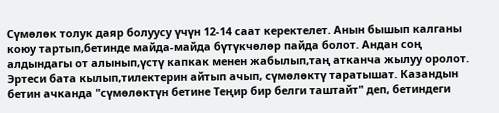Сүмөлөк толук даяр болуусу үчүн 12-14 саат керектелет. Анын бышып калганы коюу тартып,бетинде майда-майда бүтүкчөлөр пайда болот. Андан соң алдындагы от алынып,үстү капкак менен жабылып,таң атканча жылуу оролот. Эртеси бата кылып,тилектерин айтып ачып, сүмөлөктү таратышат. Казандын бетин ачканда "сүмөлөктүн бетине Теңир бир белги таштайт" деп, бетиндеги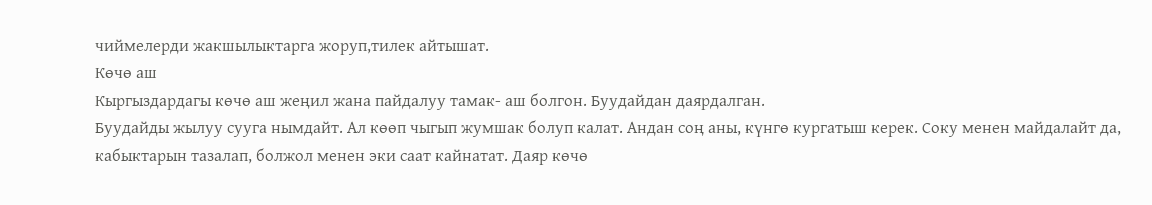чиймелерди жакшылыктарга жоруп,тилек айтышат.
Көчө аш
Кыргыздардагы көчө аш жеңил жана пайдалуу тамак- аш болгон. Буудайдан даярдалган.
Буудайды жылуу сууга нымдайт. Ал көөп чыгып жумшак болуп калат. Андан соң аны, күнгө кургатыш керек. Соку менен майдалайт да, кабыктарын тазалап, болжол менен эки саат кайнатат. Даяр көчө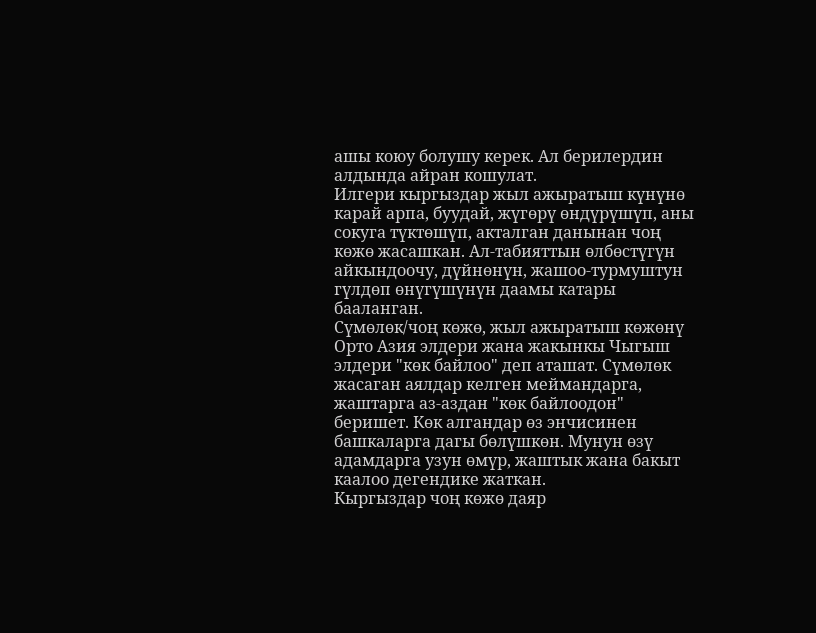ашы коюу болушу керек. Ал берилердин алдында айран кошулат.
Илгери кыргыздар жыл ажыратыш күнүнө карай арпа, буудай, жүгөрү өндүрүшүп, аны сокуга түктөшүп, акталган данынан чоң көжө жасашкан. Ал-табияттын өлбөстүгүн айкындоочу, дүйнөнүн, жашоо-турмуштун гүлдөп өнүгүшүнүн даамы катары бааланган.
Сүмөлөк/чоң көжө, жыл ажыратыш көжөнү Орто Азия элдери жана жакынкы Чыгыш элдери "көк байлоо" деп аташат. Сүмөлөк жасаган аялдар келген меймандарга, жаштарга аз-аздан "көк байлоодон" беришет. Көк алгандар өз энчисинен башкаларга дагы бөлүшкөн. Мунун өзү адамдарга узун өмүр, жаштык жана бакыт каалоо дегендике жаткан.
Кыргыздар чоң көжө даяр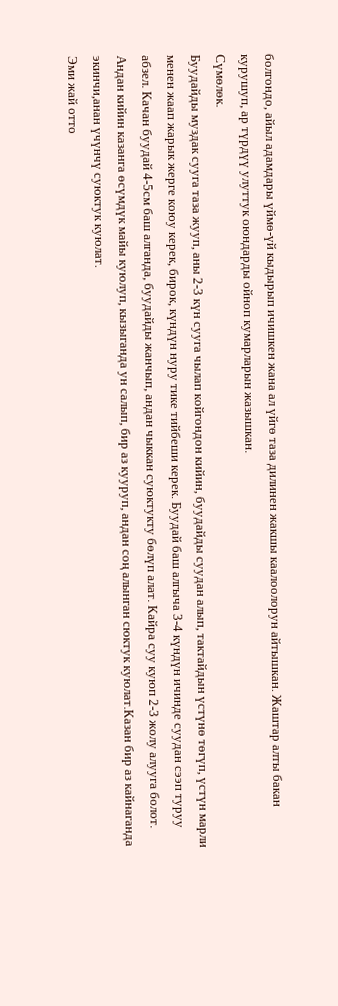болгондо, айыл адамдары үймө-үй кыдырып ичишкен жана ал үйгө таза дилинен жакшы каалоолорун айтышкан. Жаштар алты бакан курушуп, ар түрдүү улуттук оюндарды ойноп кумарларын жазышкан.
Сүмөлөк.
Буудайды муздак сууга таза жууп, аны 2-3 күн сууга чылап койгондон кийин, буудайды суудан алып, тактайдын үстүнө төгүп, үстүн марли менен жаап жарык жерге коюу керек, бирок, күндүн нуру тике тийбеши керек. Буудай баш алгыча 3-4 күндүн ичинде суудан сээп туруу абзел. Качан буудай 4-5см баш алганда, буудайды жанчып, андан чыккан суюктукту бөлүп алат. Кайра суу куюп 2-3 жолу алууга болот. Андан кийин казанга өсүмдүк майы куюлуп, кызыганда ун салып, бир аз кууруп, андан соң алынган сюктук куюлат.Казан бир аз кайнаганда экинчи,анан үчүнчү суюктук куюлат.
Эми жай отто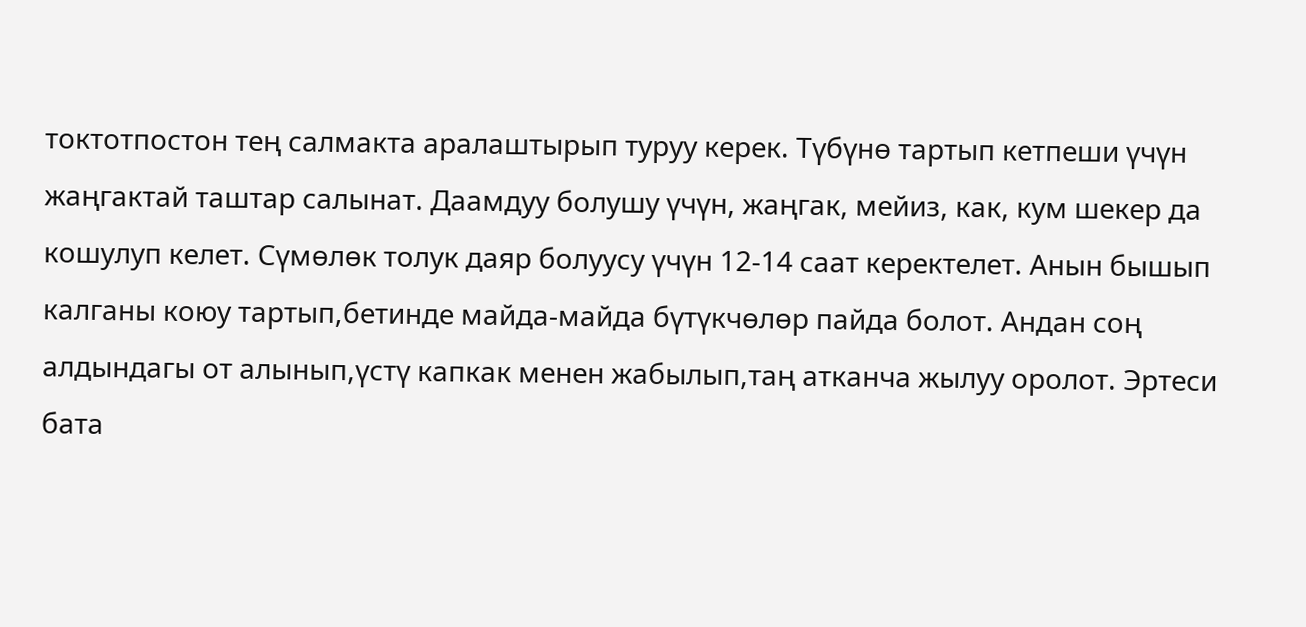токтотпостон тең салмакта аралаштырып туруу керек. Түбүнө тартып кетпеши үчүн жаңгактай таштар салынат. Даамдуу болушу үчүн, жаңгак, мейиз, как, кум шекер да кошулуп келет. Сүмөлөк толук даяр болуусу үчүн 12-14 саат керектелет. Анын бышып калганы коюу тартып,бетинде майда-майда бүтүкчөлөр пайда болот. Андан соң алдындагы от алынып,үстү капкак менен жабылып,таң атканча жылуу оролот. Эртеси бата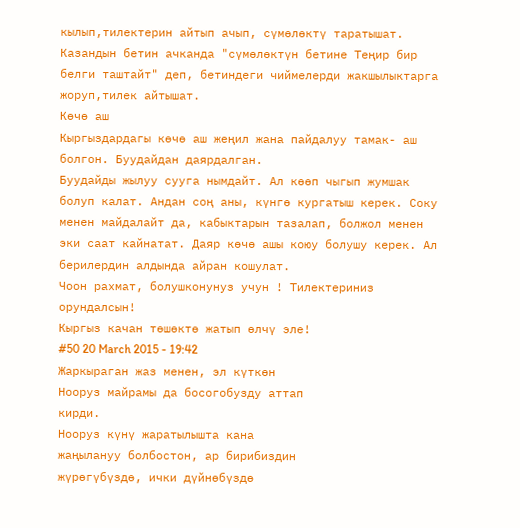кылып,тилектерин айтып ачып, сүмөлөктү таратышат. Казандын бетин ачканда "сүмөлөктүн бетине Теңир бир белги таштайт" деп, бетиндеги чиймелерди жакшылыктарга жоруп,тилек айтышат.
Көчө аш
Кыргыздардагы көчө аш жеңил жана пайдалуу тамак- аш болгон. Буудайдан даярдалган.
Буудайды жылуу сууга нымдайт. Ал көөп чыгып жумшак болуп калат. Андан соң аны, күнгө кургатыш керек. Соку менен майдалайт да, кабыктарын тазалап, болжол менен эки саат кайнатат. Даяр көчө ашы коюу болушу керек. Ал берилердин алдында айран кошулат.
Чоон рахмат, болушконунуз учун ! Тилектериниз орундалсын!
Кыргыз качан төшөктө жатып өлчү эле!
#50 20 March 2015 - 19:42
Жаркыраган жаз менен, эл күткөн
Нооруз майрамы да босогобузду аттап
кирди.
Нооруз күнү жаратылышта кана
жаңылануу болбостон, ар бирибиздин
жүрөгүбүздө, ички дүйнөбүздө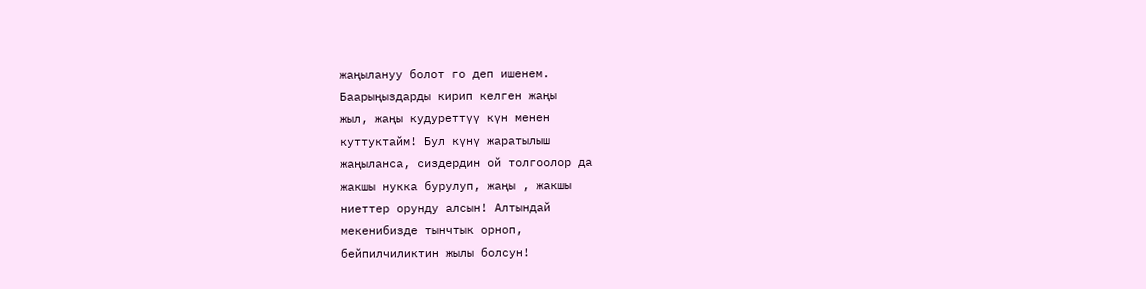жаңылануу болот го деп ишенем.
Баарыңыздарды кирип келген жаңы
жыл, жаңы кудуреттүү күн менен
куттуктайм! Бул күнү жаратылыш
жаңыланса, сиздердин ой толгоолор да
жакшы нукка бурулуп, жаңы , жакшы
ниеттер орунду алсын! Алтындай
мекенибизде тынчтык орноп,
бейпилчиликтин жылы болсун!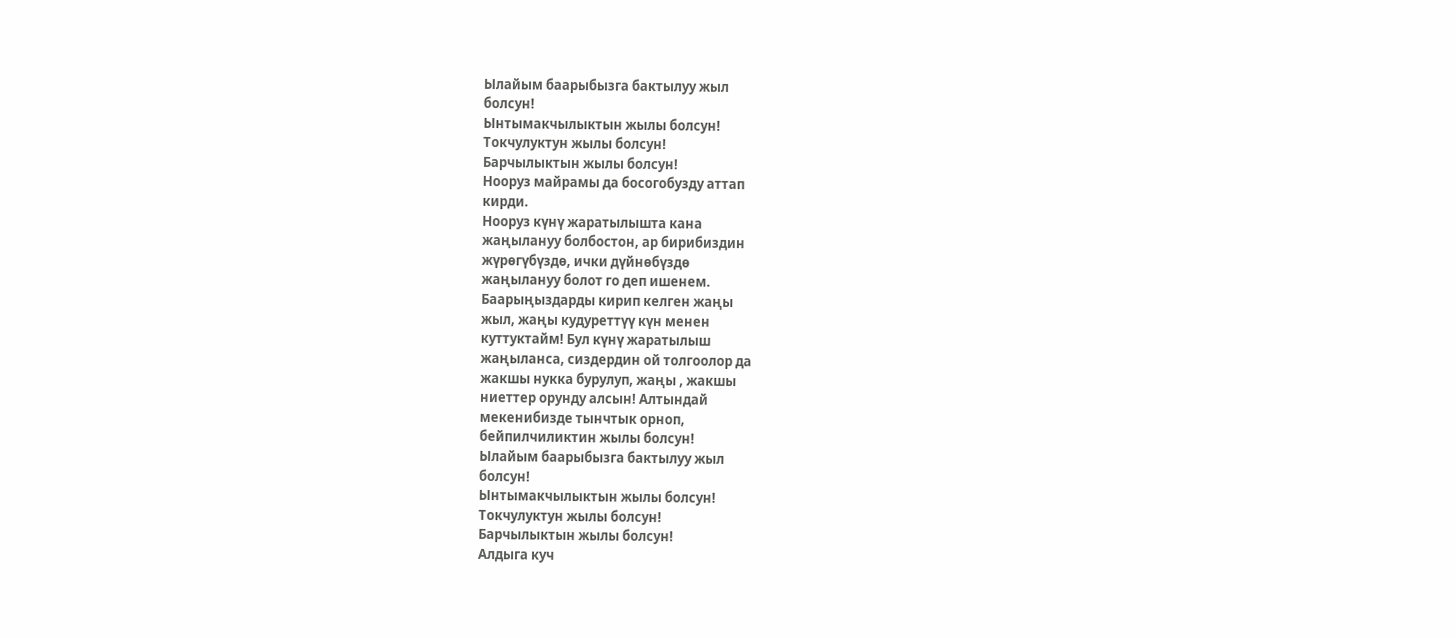Ылайым баарыбызга бактылуу жыл
болсун!
Ынтымакчылыктын жылы болсун!
Токчулуктун жылы болсун!
Барчылыктын жылы болсун!
Нооруз майрамы да босогобузду аттап
кирди.
Нооруз күнү жаратылышта кана
жаңылануу болбостон, ар бирибиздин
жүрөгүбүздө, ички дүйнөбүздө
жаңылануу болот го деп ишенем.
Баарыңыздарды кирип келген жаңы
жыл, жаңы кудуреттүү күн менен
куттуктайм! Бул күнү жаратылыш
жаңыланса, сиздердин ой толгоолор да
жакшы нукка бурулуп, жаңы , жакшы
ниеттер орунду алсын! Алтындай
мекенибизде тынчтык орноп,
бейпилчиликтин жылы болсун!
Ылайым баарыбызга бактылуу жыл
болсун!
Ынтымакчылыктын жылы болсун!
Токчулуктун жылы болсун!
Барчылыктын жылы болсун!
Алдыга куч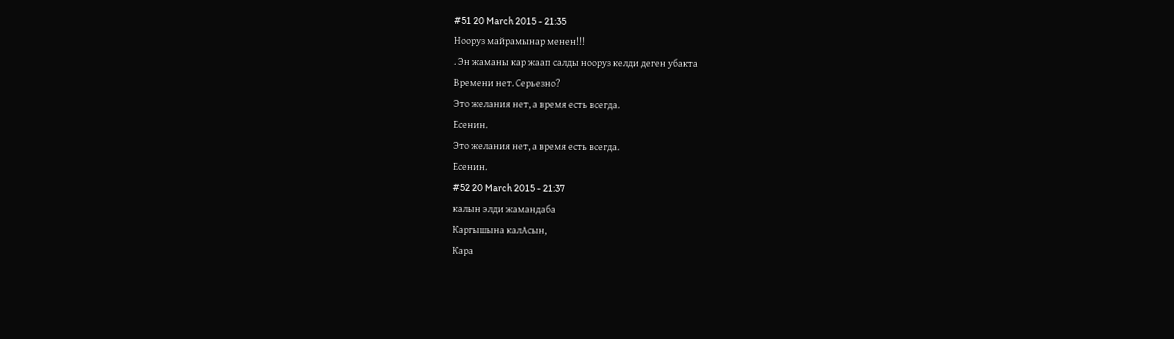#51 20 March 2015 - 21:35
Нооруз майрамынар менен!!!
. Эн жаманы кар жаап салды нооруз келди деген убакта
Времени нет. Cерьезно?
Это желания нет, а время есть всегда.
Есенин.
Это желания нет, а время есть всегда.
Есенин.
#52 20 March 2015 - 21:37
калын элди жамандаба
Каргышына калАсын,
Кара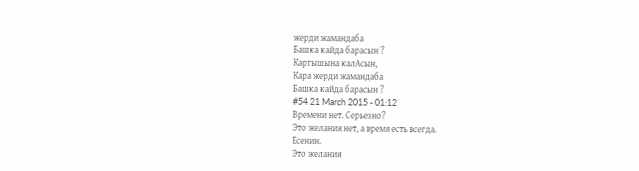жерди жамандаба
Башка кайда барасын ?
Каргышына калАсын,
Кара жерди жамандаба
Башка кайда барасын ?
#54 21 March 2015 - 01:12
Времени нет. Cерьезно?
Это желания нет, а время есть всегда.
Есенин.
Это желания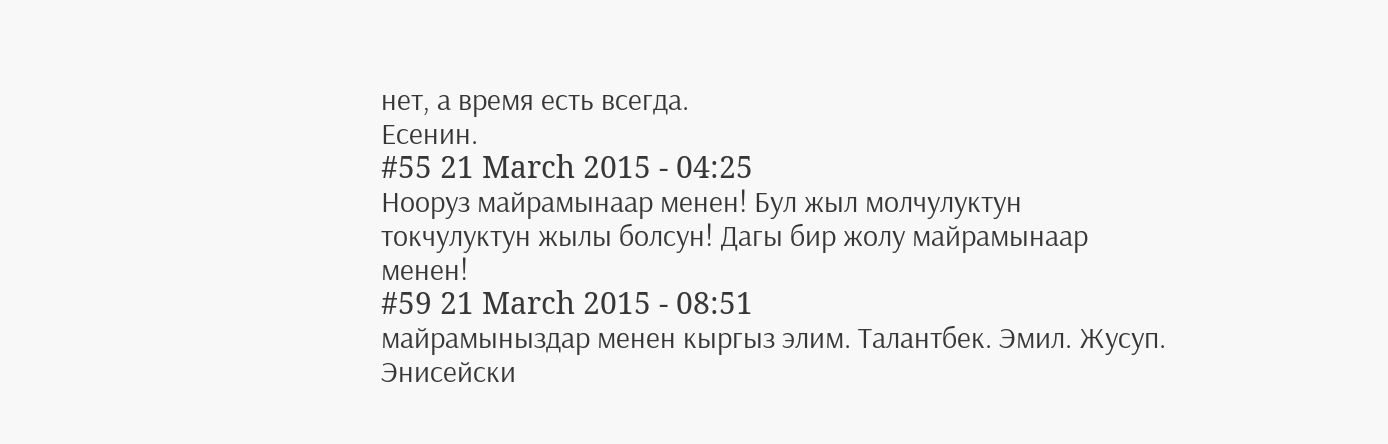нет, а время есть всегда.
Есенин.
#55 21 March 2015 - 04:25
Нооруз майрамынаар менен! Бул жыл молчулуктун токчулуктун жылы болсун! Дагы бир жолу майрамынаар менен!
#59 21 March 2015 - 08:51
майрамыныздар менен кыргыз элим. Талантбек. Эмил. Жусуп. Энисейски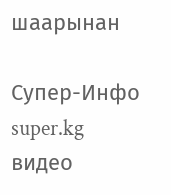шаарынан

Супер-Инфо
super.kg
видео